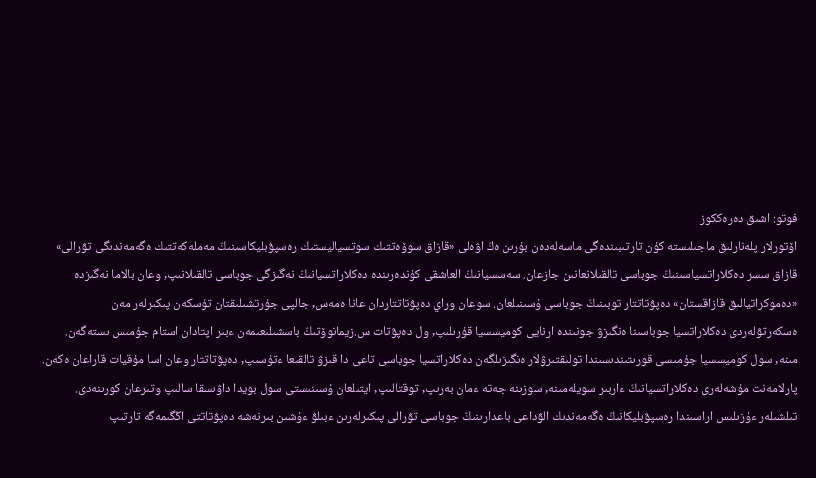فوتو: اشىق دەرەككوز
اۆتورلار پلەنارلىق ماجىلىستە كۇن تارتىبىندەگى ماسەلەدەن بۇرىن ەڭ اۋەلى «قازاق سوۆەتتىك سوتسياليستىك رەسپۋبليكاسىنىڭ مەملەكەتتىك ەگەمەندىگى تۋرالى» قازاق سسر دەكلاراتسياسىنىڭ جوباسى تالقىلانعانىن جازعان. سەسسيانىڭ العاشقى كۇندەرىندە دەكلاراتسيانىڭ نەگىزگى جوباسى تالقىلانىپ, وعان بالاما نەگىزدە «دەموكراتيالىق قازاقستان» دەپۋتاتتار توبىنىڭ جوباسى ۇسىنىلعان. سوعان وراي دەپۋتاتتاردان عانا ەمەس, جالپى جۇرتشىلىقتان تۇسكەن پىكىرلەر مەن ەسكەرتۋلەردى دەكلاراتسيا جوباسىنا ەنگىزۋ جونىندە ارنايى كوميسسيا قۇرىلىپ, ول دەپۋتات س.زيمانوۆتىڭ باسشىلىعىمەن ءبىر اپتادان استام جۇمىس ىستەگەن. مىنە, سول كوميسسيا جۇمىسى قورىتىندىسىندا تولىقتىرۋلار ەنگىزىلگەن دەكلاراتسيا جوباسى تاعى دا قىزۋ تالقىعا ءتۇسىپ, دەپۋتاتتار وعان اسا مۇقيات قاراعان ەكەن. پارلامەنت مۇشەلەرى دەكلاراتسيانىڭ ءاربىر سويلەمىنە, سوزىنە جەتە ءمان بەرىپ, توقتالىپ, ايتىلعان ۇسىنىستى سول بويدا داۋىسقا سالىپ وتىرعان كورىنەدى.
تىلشىلەر ءۇزىلىس اراسىندا رەسپۋبليكانىڭ ەگەمەندىك الۋداعى باعدارىنىڭ جوباسى تۋرالى پىكىرلەرىن ءبىلۋ ءۇشىن بىرنەشە دەپۋتاتتى اڭگىمەگە تارتىپ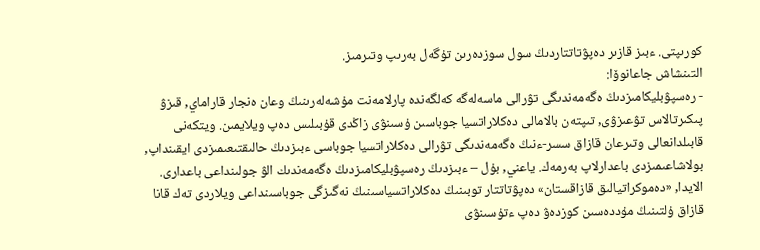كورىپتى. ءبىز قازىر دەپۋتاتتاردىڭ سول سوزدەرىن تۇگەل بەرىپ وتىرمىز.
التىنشاش جاعانوۆا:
- رەسپۋبليكامىزدىڭ ەگەمەندىگى تۋرالى ماسەلەگە كەلگەندە پارلامەنت مۇشەلەرىنىڭ وعان ەنجار قاراماي, قىزۋ پىكىرتالاس تۋعىزۋى, تىپتەن بالامالى دەكلاراتسيا جوباسىن ۇسىنۋى زاڭدى قۇبىلىس دەپ ويلايمىن. ويتكەنى قابىلدانعالى وتىرعان قازاق سسر-ءنىڭ ەگەمەندىگى تۋرالى دەكلاراتسيا جوباسى ءبىزدىڭ حالىقتىعىمىزدى ايقىنداپ, بولاشاعىمىزدى باعدارلاپ بەرمەك. ياعني, بۇل – ءبىزدىڭ رەسپۋبليكامىزدىڭ ەگەمەندىك الۋ جولىنداعى باعدارى. الايدا, «دەموكراتيالىق قازاقستان» دەپۋتاتتار توبىنىڭ دەكلاراتسياسىنىڭ نەگىزگى جوباسىنداعى ويلاردى تەك قانا قازاق ۇلتىنىڭ مۇددەسىن كوزدەۋ دەپ ءتۇسىنۋى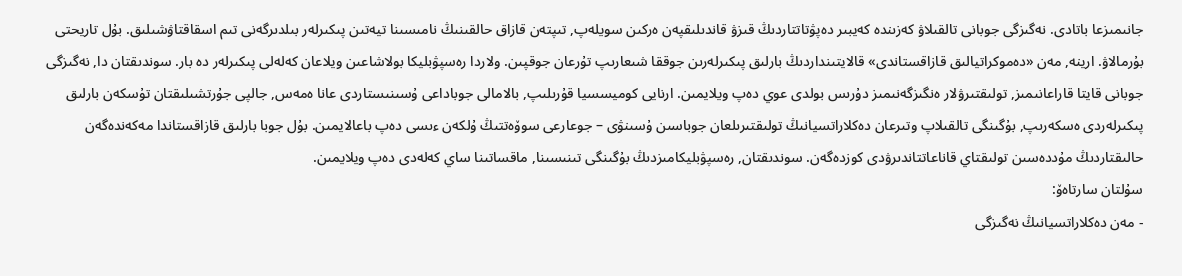جانىمىزعا باتادى. نەگىزگى جوبانى تالقىلاۋ كەزىندە كەيبىر دەپۋتاتتاردىڭ قىزۋ قاندىلىقپەن ەركىن سويلەپ, تىپتەن قازاق حالقىنىڭ نامىسىنا تيەتىن پىكىرلەر بىلدىرگەنى تىم اسقاقتاۋشىلىق. بۇل تاريحتى بۇرمالاۋ. ارينە, مەن «دەموكراتيالىق قازاقستاندى» قالايتىنداردىڭ بارلىق پىكىرلەرىن جوققا شىعارىپ تۇرعان جوقپىن. ولاردا رەسپۋبليكا بولاشاعىن ويلاعان كەلەلى پىكىرلەر دە بار. سوندىقتان دا, نەگىزگى جوبانى قايتا قاراعانىمىز, تولىقتىرۋلار ەنگىزگەنىمىز دۇرىس بولدى عوي دەپ ويلايمىن. ارنايى كوميسسيا قۇرىلىپ, بالامالى جوباداعى ۇسىنىستاردى عانا ەمەس, جالپى جۇرتشىلىقتان تۇسكەن بارلىق پىكىرلەردى ەسكەرىپ, بۇگىنگى تالقىلاپ وتىرعان دەكلاراتسيانىڭ تولىقتىرىلعان جوباسىن ۇسىنۋى – جوعارعى سوۆەتتىڭ ۇلكەن ءىسى دەپ باعالايمىن. بۇل جوبا بارلىق قازاقستاندا مەكەندەگەن حالىقتاردىڭ مۇددەسىن تولىقتاي قاناعاتتاندىرۋدى كوزدەگەن. سوندىقتان, رەسپۋبليكامىزدىڭ بۇگىنگى تىنىسىنا, ماقساتىنا ساي كەلەدى دەپ ويلايمىن.
سۇلتان سارتاەۆ:
- مەن دەكلاراتسيانىڭ نەگىزگى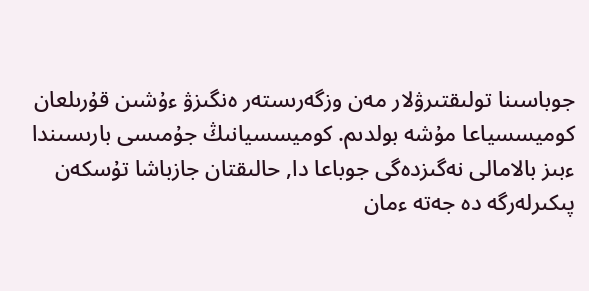جوباسىنا تولىقتىرۋلار مەن وزگەرىستەر ەنگىزۋ ءۇشىن قۇرىلعان كوميسسياعا مۇشە بولدىم. كوميسسيانىڭ جۇمىسى بارىسىندا ءبىز بالامالى نەگىزدەگى جوباعا دا, حالىقتان جازباشا تۇسكەن پىكىرلەرگە دە جەتە ءمان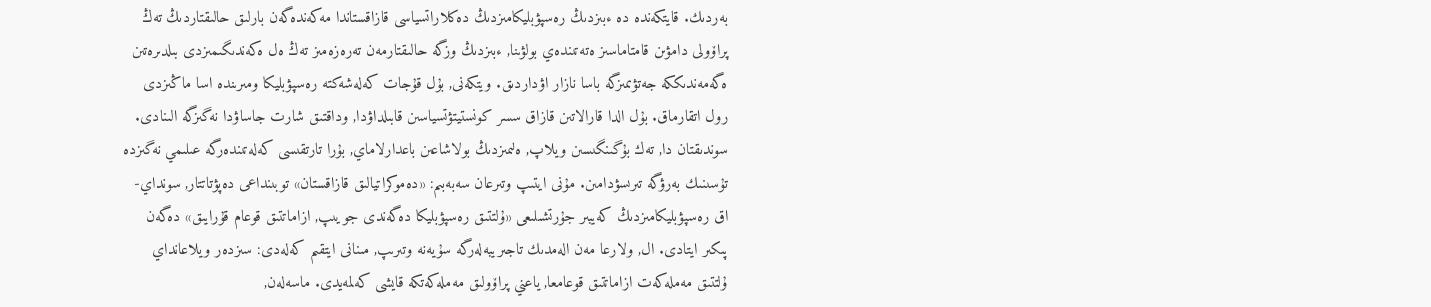بەردىك. قايتكەندە دە ءبىزدىڭ رەسپۋبليكامىزدىڭ دەكلاراتسياسى قازاقستاندا مەكەندەگەن بارلىق حالىقتاردىڭ تەڭ پراۆولى دامۋىن قامتاماسىز ەتەتىندەي بولۋىنا, ءبىزدىڭ وزگە حالىقتارمەن تەرەزەمىز تەڭ ەل ەكەندىگىمىزدى بىلدىرەتىن ەگەمەندىككە جەتۋىمىزگە باسا نازار اۋداردىق. ويتكەنى, بۇل قۇجات كەلەشەكتە رەسپۋبليكا ومىرىندە اسا ماڭىزدى رول اتقارماق. بۇل الدا قارالاتىن قازاق سسر كونستيتۋتسياسىن قابىلداۋدا, وداقتىق شارت جاساۋدا نەگىزگە الىنادى. سوندىقتان دا, تەك بۇگىنگىسىن ويلاپ, ەلىمىزدىڭ بولاشاعىن باعدارلاماي, بۇرا تارتقىسى كەلەتىندەرگە عىلىمي نەگىزدە تۇسىنىك بەرۋگە تىرىسۋدامىن. مۇنى ايتىپ وتىرعان سەبەبىم: «دەموكراتيالىق قازاقستان» توبىنداعى دەپۋتاتتار, سونداي-اق رەسپۋبليكامىزدىڭ كەيبىر جۇرتشىلىعى «ۇلتتىق رەسپۋبليكا دەگەندى جويىپ, ازاماتتىق قوعام قۇرايىق» دەگەن پىكىر ايتادى. ال, ولارعا مەن الەمدىك تاجىريبەلەرگە سۇيەنە وتىرىپ, مىنانى ايتقىم كەلەدى: سىزدەر ويلاعانداي ۇلتتىق مەملەكەت ازاماتتىق قوعامعا, ياعني پراۆولىق مەملەكەتكە قايشى كەلمەيدى. ماسەلەن,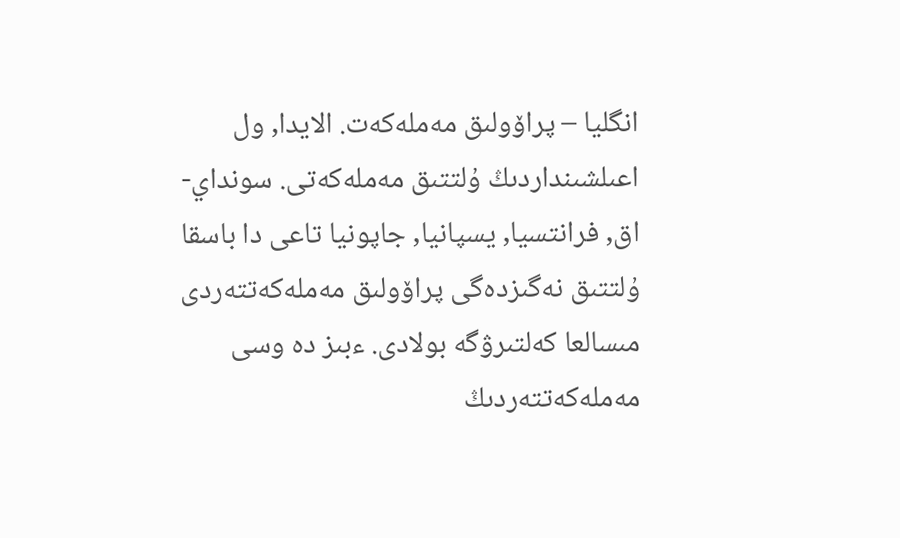انگليا – پراۆولىق مەملەكەت. الايدا, ول اعىلشىنداردىڭ ۇلتتىق مەملەكەتى. سونداي-اق, فرانتسيا, يسپانيا, جاپونيا تاعى دا باسقا ۇلتتىق نەگىزدەگى پراۆولىق مەملەكەتتەردى مىسالعا كەلتىرۋگە بولادى. ءبىز دە وسى مەملەكەتتەردىڭ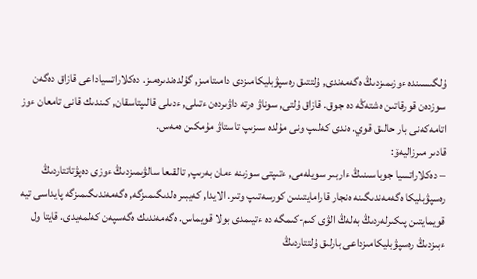ۇلگىسىندە ءوزىمىزدىڭ ەگەمەندى, ۇلتتىق رەسپۋبليكامىزدى دامىتامىز, گۇلدەندىرەمىز. دەكلاراتسياداعى قازاق دەگەن سوزدەن قورقاتىن ەشتەڭە دە جوق. قازاق ۇلتى, سوناۋ ەرتە داۋىردەن ءتىلى, ءدىلى قالىپتاسقان, كىندىك قانى تامعان ءوز اتامەكەنى بار حالىق قوي. ەندى كەلىپ ونى مۇلدە سىزىپ تاستاۋ مۇمكىن ەمەس.
قادىر مىرزاليەۆ:
– دەكلاراتسيا جوباسىنىڭ ءاربىر سويلەمى, ءتىپتى سوزىنە ءمان بەرىپ, تالقىعا سالۋىمىزدىڭ ءوزى دەپۋتاتتاردىڭ رەسپۋبليكا ەگەمەندىگىنە ەنجار قارامايتىنىن كورسەتىپ وتىر. الايدا, كەيبىر ەلدىگىمىزگە, ەگەمەندىگىمىزگە پايداسى تيە قويمايتىن پىكىرلەردىڭ بەلەڭ الۋى كىم-كىمگە دە ءتيىمدى بولا قويماس. ەگەمەندىك ەگەسپەن كەلمەيدى. قايتا ول ءبىزدىڭ رەسپۋبليكامىزداعى بارلىق ۇلتتاردىڭ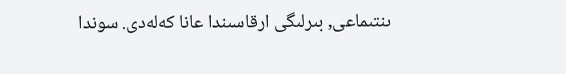ىنتىماعى, بىرلىگى ارقاسىندا عانا كەلەدى. سوندا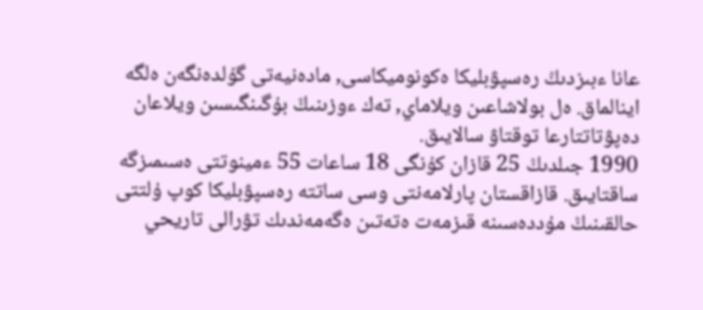عانا ءبىزدىڭ رەسپۋبليكا ەكونوميكاسى, مادەنيەتى گۇلدەنگەن ەلگە اينالماق. ەل بولاشاعىن ويلاماي, تەك ءوزىنىڭ بۇگىنگىسىن ويلاعان دەپۋتاتتارعا توقتاۋ سالايىق.
1990 جىلدىڭ 25 قازان كۇنگى 18 ساعات 55 ءمينوتتى ەسىمىزگە ساقتايىق. قازاقستان پارلامەنتى وسى ساتتە رەسپۋبليكا كوپ ۇلتتى حالقىنىڭ مۇددەسىنە قىزمەت ەتەتىن ەگەمەندىك تۋرالى تاريحي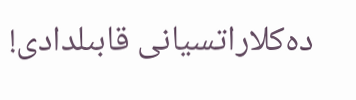دەكلاراتسيانى قابىلدادى!